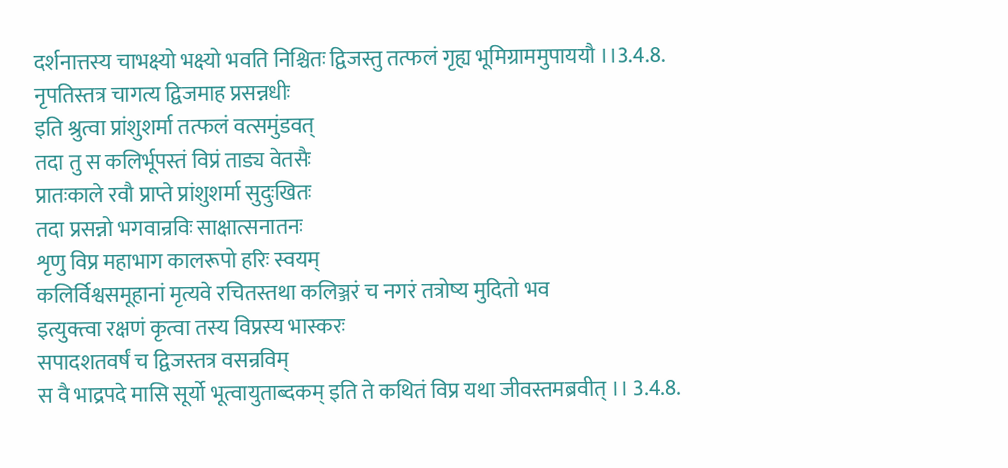दर्शनात्तस्य चाभक्ष्यो भक्ष्यो भवति निश्चितः द्विजस्तु तत्फलं गृह्य भूमिग्राममुपाययौ ।।3.4.8.
नृपतिस्तत्र चागत्य द्विजमाह प्रसन्नधीः
इति श्रुत्वा प्रांशुशर्मा तत्फलं वत्समुंडवत्
तदा तु स कलिर्भूपस्तं विप्रं ताड्य वेतसैः
प्रातःकाले रवौ प्राप्ते प्रांशुशर्मा सुदुःखितः
तदा प्रसन्नो भगवान्रविः साक्षात्सनातनः
शृणु विप्र महाभाग कालरूपो हरिः स्वयम्
कलिर्विश्वसमूहानां मृत्यवे रचितस्तथा कलिञ्जरं च नगरं तत्रोष्य मुदितो भव
इत्युक्त्वा रक्षणं कृत्वा तस्य विप्रस्य भास्करः
सपादशतवर्षं च द्विजस्तत्र वसन्रविम्
स वै भाद्रपदे मासि सूर्यो भूत्वायुताब्दकम् इति ते कथितं विप्र यथा जीवस्तमब्रवीत् ।। 3.4.8.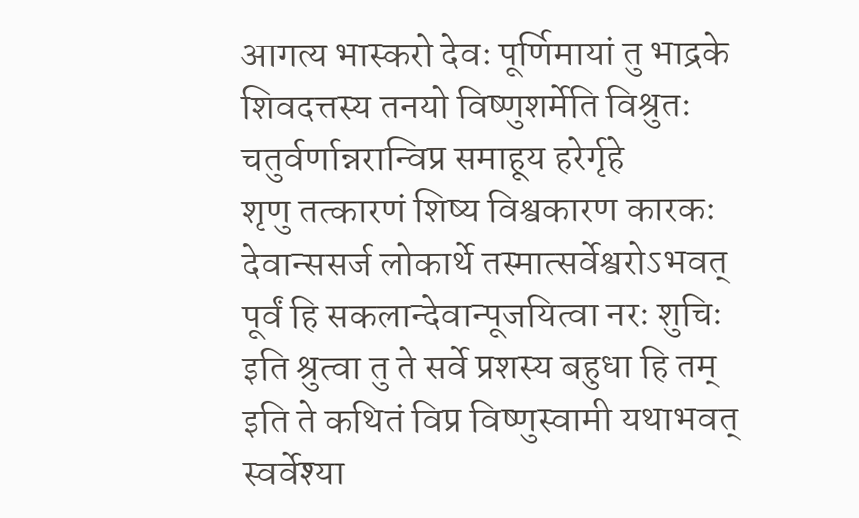आगत्य भास्करो देवः पूर्णिमायां तु भाद्रके
शिवदत्तस्य तनयो विष्णुशर्मेति विश्रुतः
चतुर्वर्णान्नरान्विप्र समाहूय हरेर्गृहे
शृणु तत्कारणं शिष्य विश्वकारण कारकः देवान्ससर्ज लोकार्थे तस्मात्सर्वेश्वरोऽभवत्
पूर्वं हि सकलान्देवान्पूजयित्वा नरः शुचिः
इति श्रुत्वा तु ते सर्वे प्रशस्य बहुधा हि तम्
इति ते कथितं विप्र विष्णुस्वामी यथाभवत्
स्वर्वेश्या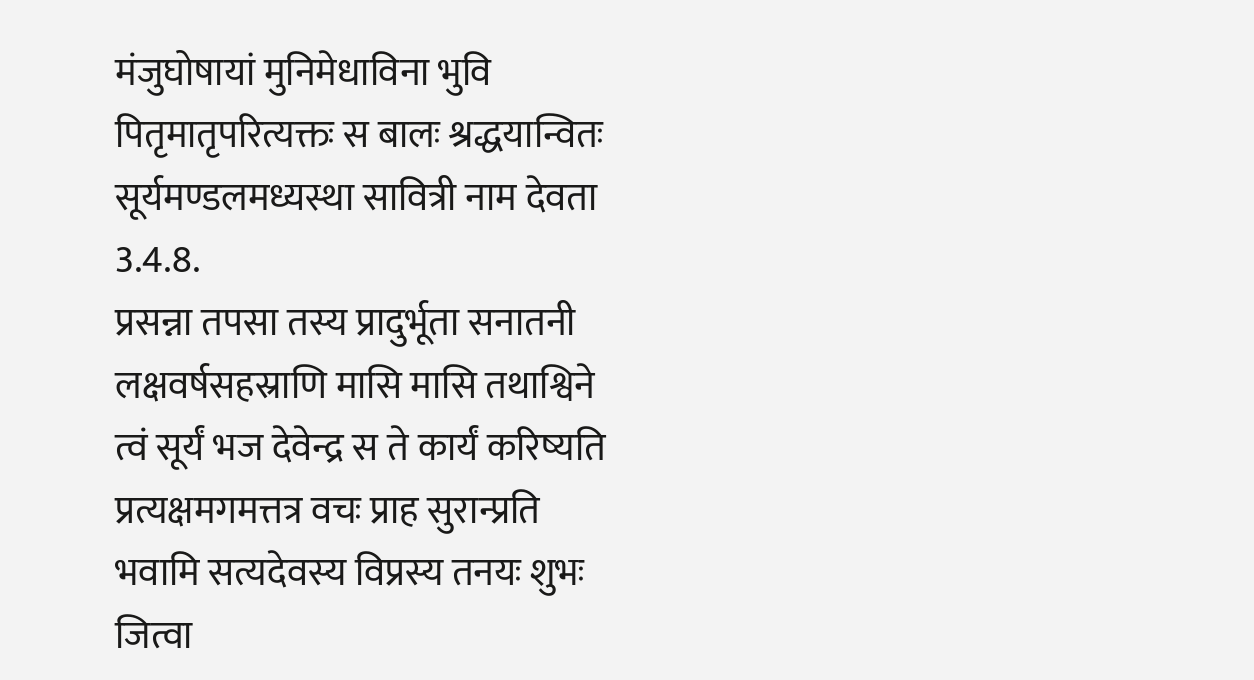मंजुघोषायां मुनिमेधाविना भुवि
पितृमातृपरित्यक्तः स बालः श्रद्धयान्वितः
सूर्यमण्डलमध्यस्था सावित्री नाम देवता 3.4.8.
प्रसन्ना तपसा तस्य प्रादुर्भूता सनातनी
लक्षवर्षसहस्राणि मासि मासि तथाश्विने
त्वं सूर्यं भज देवेन्द्र स ते कार्यं करिष्यति
प्रत्यक्षमगमत्तत्र वचः प्राह सुरान्प्रति भवामि सत्यदेवस्य विप्रस्य तनयः शुभः
जित्वा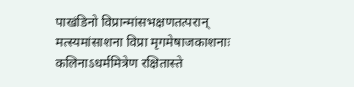पाखंडिनो विप्रान्मांसभक्षणतत्परान्
मत्स्यमांसाशना विप्रा मृगमेषाजकाशनाः
कलिनाऽधर्ममित्रेण रक्षितास्ते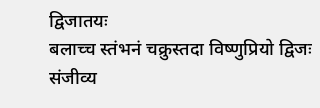द्विजातयः
बलाच्च स्तंभनं चक्रुस्तदा विष्णुप्रियो द्विजः
संजीव्य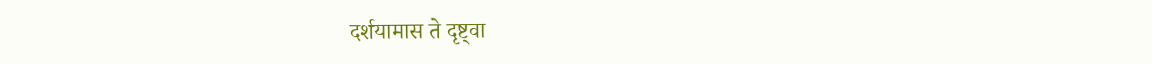दर्शयामास ते दृष्ट्वा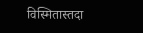विस्मितास्तदा